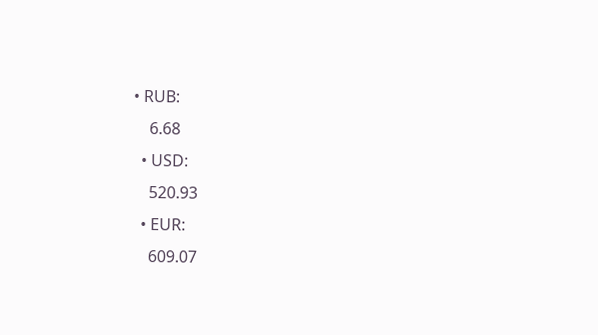• RUB:
    6.68
  • USD:
    520.93
  • EUR:
    609.07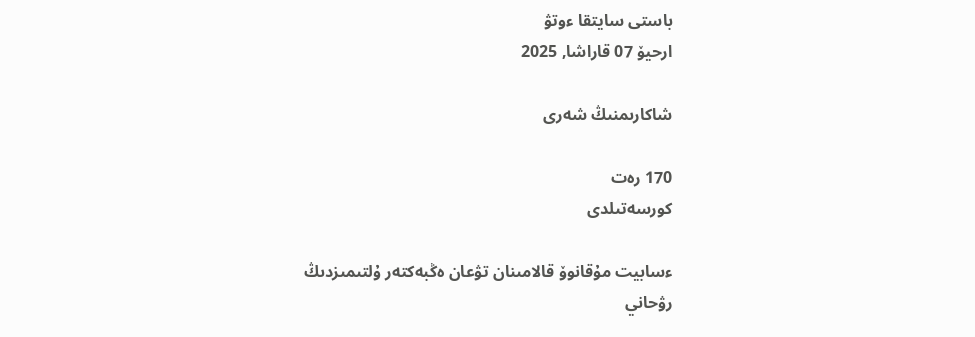باستى سايتقا ءوتۋ
ارحيۆ 07 قاراشا, 2025

شاكارىمنىڭ شەرى

170 رەت
كورسەتىلدى

ءسابيت مۇقانوۆ قالامىنان تۋعان ەڭبەكتەر ۇلتىمىزدىڭ رۋحاني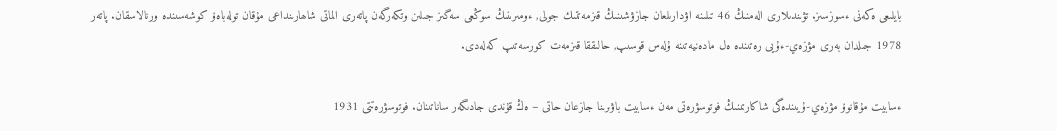بايلىعى ەكەنى ءسوزسىز. تۋىندىلارى الەمنىڭ 46 تىلىنە اۋدارىلعان جازۋشىنىڭ قىزمەتتىك جولى, ءومىرىنىڭ سوڭعى سەگىز جىلىن وتكەرگەن پاتەرى الماتى شاھارىنداعى مۇقان تولەباەۆ كوشەسىندە ورنالاسقان. پاتەر 1978 جىلدان بەرى مۋزەي-ءۇيى رەتىندە ەل مادەنيەتىنە ۇلەس قوسىپ, حالىققا قىزمەت كورسەتىپ كەلەدى.

ءسابيت مۇقانوۆ مۋزەي-ۇيىندەگى شاكارىمنىڭ فوتوسۋرەتى مەن ءسابيت باۋىرىنا جازعان حاتى – ەڭ قۇندى جادىگەر ساناتىنان. فوتوسۋرەتتى 1931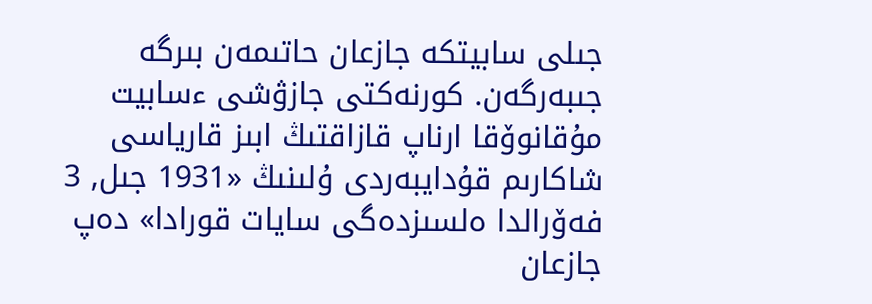جىلى سابيتكە جازعان حاتىمەن بىرگە جىبەرگەن. كورنەكتى جازۋشى ءسابيت مۇقانوۆقا ارناپ قازاقتىڭ ابىز قارياسى شاكارىم قۇدايبەردى ۇلىنىڭ «1931 جىل, 3 فەۆرالدا ەلسىزدەگى سايات قورادا» دەپ جازعان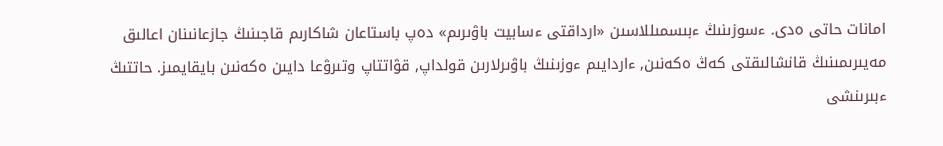امانات حاتى ەدى. ءسوزىنىڭ ءبىسمىللاسىن «ارداقتى ءسابيت باۋىرىم» دەپ باستاعان شاكارىم قاجىنىڭ جازعانىنان اعالىق مەيىرىمىنىڭ قانشالىقتى كەڭ ەكەنىن, ءاردايىم ءوزىنىڭ باۋىرلارىن قولداپ, قۋاتتاپ وتىرۋعا دايىن ەكەنىن بايقايمىز. حاتتىڭ ءبىرىنشى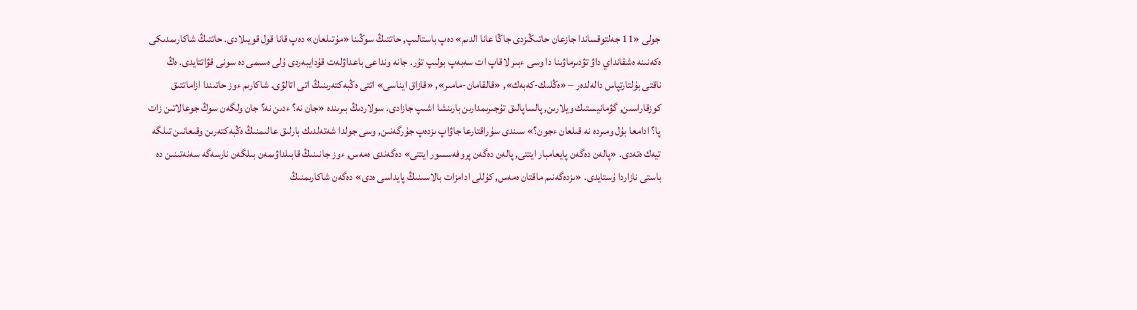جولى «11 جەلتوقساندا جازعان حاتىڭىزدى جاڭا عانا الدىم» دەپ باستالىپ, حاتتىڭ سوڭىنا «مۇتىلعان» دەپ قانا قول قويىلادى. حاتتىڭ شاكارىمدىكى ەكەنىنە ەشقانداي داۋ تۋدىرماۋىنا دا وسى ءبىر لاقاپ ات سەبەپ بولىپ تۇر. جانە ونداعى باعداۋلەت قۇدايبەردى ۇلى ەسىمى دە سونى قۋاتتايدى. ەڭ ناقتى بۇلتارتپاس دالەلدەر – «ەڭلىك-كەبەك», «قالقامان-مامىر», «قازاق ايناسى» اتتى ەڭبەكتەرىنىڭ اتى اتالۋى. شاكارىم ءوز حاتىندا ازاماتتىق كوزقاراسىن, گۋمانيستىك ويلارىن, پالساپالىق تۇجىرىمدارىن بارىنشا اشىپ جازادى. سولاردىڭ بىرىندە «جان نە؟ ءدىن نە؟ جان ولگەن سوڭ جوعالاتىن زات پا؟ ادامعا بۇل ومىردە نە قىلعان ءجون؟» سىندى سۇراقتارعا جاۋاپ ىزدەپ جۇرگەنىن, وسى جولدا شەتەلدىك بارلىق عالىمنىڭ ەڭبەكتەرىن وقىعانىن تىلگە تيەك ەتەدى. «پالەن دەگەن پايعامبار ايتتى, پالەن دەگەن پروفەسسور ايتتى» دەگەندى ەمەس, ءوز جانىنىڭ قابىلداۋىمەن بىلگەن نارسەگە سەنەتىنىن دە باستى نازاردا ۇستايدى. «ىزدەگەنىم ماقتان ەمەس, كۇللى ادامزات بالاسىنىڭ پايداسى ەدى» دەگەن شاكارىمنىڭ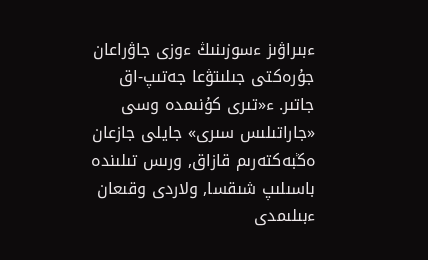ءبىراۋىز ءسوزىنىڭ ءوزى جاۋراعان جۇرەكتى جىلىتۋعا جەتىپ-اق جاتىر. ء«تىرى كۇنىمدە وسى «جاراتىلىس سىرى» جايلى جازعان ەڭبەكتەرىم قازاق, ورىس تىلىندە باسىلىپ شىقسا, ولاردى وقىعان ءبىلىمدى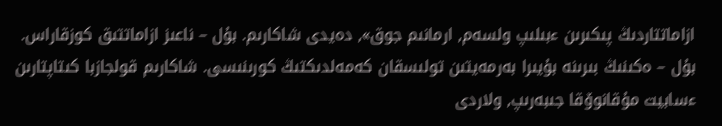ازاماتتاردىڭ پىكىرىن ءبىلىپ ولسەم, ارمانىم جوق», دەيدى شاكارىم. بۇل – ناعىز ازاماتتىق كوزقاراس. بۇل – ەكىنىڭ بىرىنە بۇيىرا بەرمەيتىن تولىسقان كەمەلدىكتىڭ كورىنىسى. شاكارىم قولجازبا كىتاپتارىن ءسابيت مۇقانوۆقا جىبەرىپ, ولاردى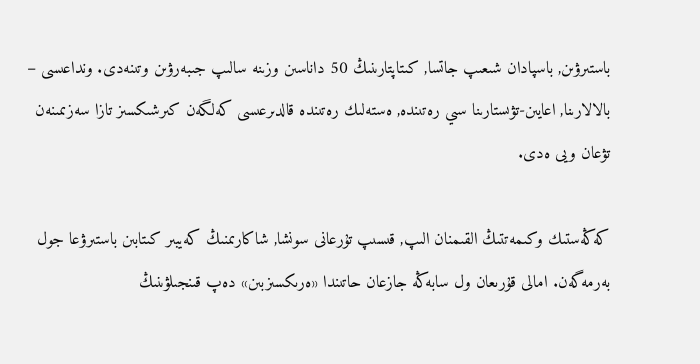باستىرۋىن, باسپادان شىعىپ جاتسا, كىتاپتارىنىڭ 50 داناسىن وزىنە سالىپ جىبەرۋىن وتىنەدى. ونداعىسى – بالالارىنا, اعايىن-تۋىستارىنا سىي رەتىندە, ەستەلىك رەتىندە قالدىرعىسى كەلگەن كىرشىكسىز تازا سەزىمىنەن تۋعان ويى ەدى.

كەڭەستىك وكىمەتتىڭ القىمنان الىپ, قىسىپ تۇرعانى سونشا, شاكارىمنىڭ كەيبىر كىتابىن باستىرۋعا جول بەرمەگەن. امالى قۇرىعان ول سابەڭە جازعان حاتىندا «ەرىكسىزبىن» دەپ قىنجىلۋىنىڭ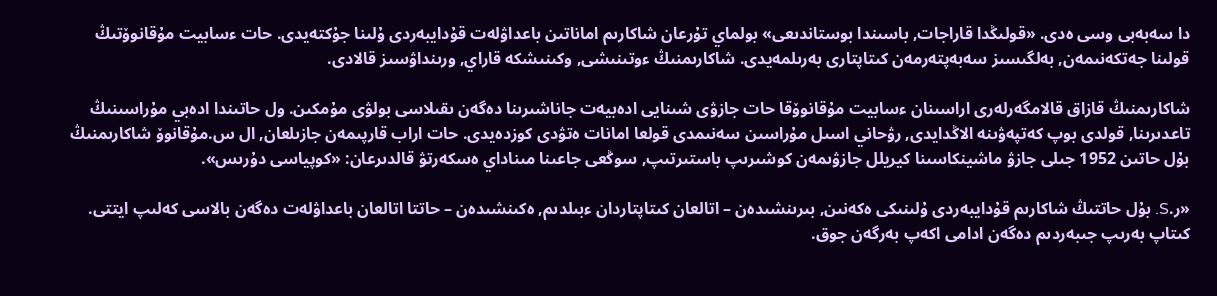دا سەبەبى وسى ەدى. «قولىڭدا قاراجات, باسىندا بوستاندىعى» بولماي تۇرعان شاكارىم اماناتىن باعداۋلەت قۇدايبەردى ۇلىنا جۇكتەيدى. حات ءسابيت مۇقانوۆتىڭ قولىنا جەتكەنىمەن, بەلگىسىز سەبەپتەرمەن كىتاپتارى بەرىلمەيدى. شاكارىمنىڭ ءوتىنىشى, وكىنىشكە قاراي, ورىنداۋسىز قالادى.

شاكارىمنىڭ قازاق قالامگەرلەرى اراسىنان ءسابيت مۇقانوۆقا حات جازۋى شىنايى ادەبيەت جاناشىرىنا دەگەن ىقىلاسى بولۋى مۇمكىن. ول حاتىندا ادەبي مۇراسىنىڭ تاعدىرىنا, قولدى بوپ كەتپەۋىنە الاڭدايدى, رۋحاني اسىل مۇراسىن سەنىمدى قولعا امانات ەتۋدى كوزدەيدى. حات اراب قارپىمەن جازىلعان, ال س.مۇقانوۆ شاكارىمنىڭ بۇل حاتىن 1952 جىلى جازۋ ماشينكاسىنا كيريلل جازۋىمەن كوشىرىپ باستىرتىپ, سوڭعى جاعىنا مىناداي ەسكەرتۋ قالدىرعان: «كوپياسى دۇرىس».

«ر.S. بۇل حاتتىڭ شاكارىم قۇدايبەردى ۇلىنىكى ەكەنىن, بىرىنشىدەن – اتالعان كىتاپتاردان ءبىلدىم, ەكىنشىدەن – حاتتا اتالعان باعداۋلەت دەگەن بالاسى كەلىپ ايتتى. كىتاپ بەرىپ جىبەردىم دەگەن ادامى اكەپ بەرگەن جوق.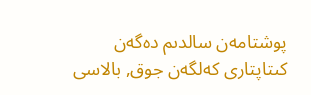پوشتامەن سالدىم دەگەن كىتاپتارى كەلگەن جوق, بالاسى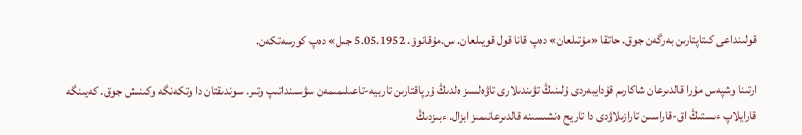قولىنداعى كىتاپتارىن بەرگەن جوق. حاتقا «مۇتىلعان» دەپ قانا قول قويىلعان. س.مۇقانوۆ. 5.05.1952 جىل» دەپ كورسەتكەن.

ارتىنا وشپەس مۇرا قالدىرعان شاكارىم قۇدايبەردى ۇلىنىڭ تۋىندىلارى تاۋەلسىز ەلدىڭ ۇرپاقتارىن تاربيە-تاعىلىمىمەن سۋسىنداتىپ وتىر. سوندىقتان دا وتكەنگە وكىنىش جوق. كەيىنگە قارايلاپ ءىستىڭ اق-قاراسىن تارازىلاۋدى دا تاريح ەنشىسىنە قالدىرعانىمىز ابزال. ءبىزدىڭ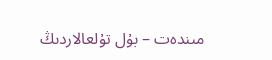مىندەت – بۇل تۇلعالاردىڭ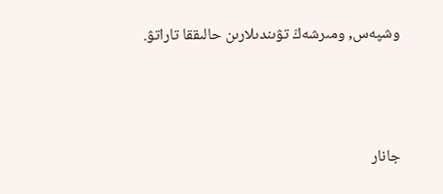وشپەس, ومىرشەڭ تۋىندىلارىن حالىققا تاراتۋ.



جانار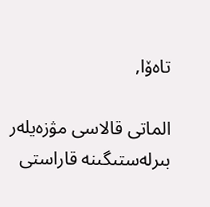تاەۆا,

الماتى قالاسى مۋزەيلەر بىرلەستىگىنە قاراستى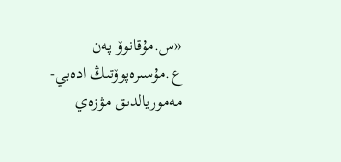«س.مۇقانوۆ پەن ع.مۇسىرەپوۆتىڭ ادەبي-مەموريالدىق مۋزەي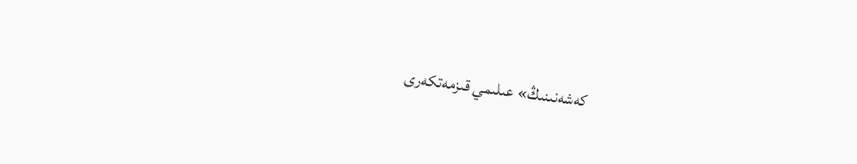كەشەنىنىڭ» عىلىمي قىزمەتكەرى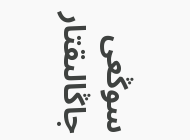سوڭعى جاڭالىقتار